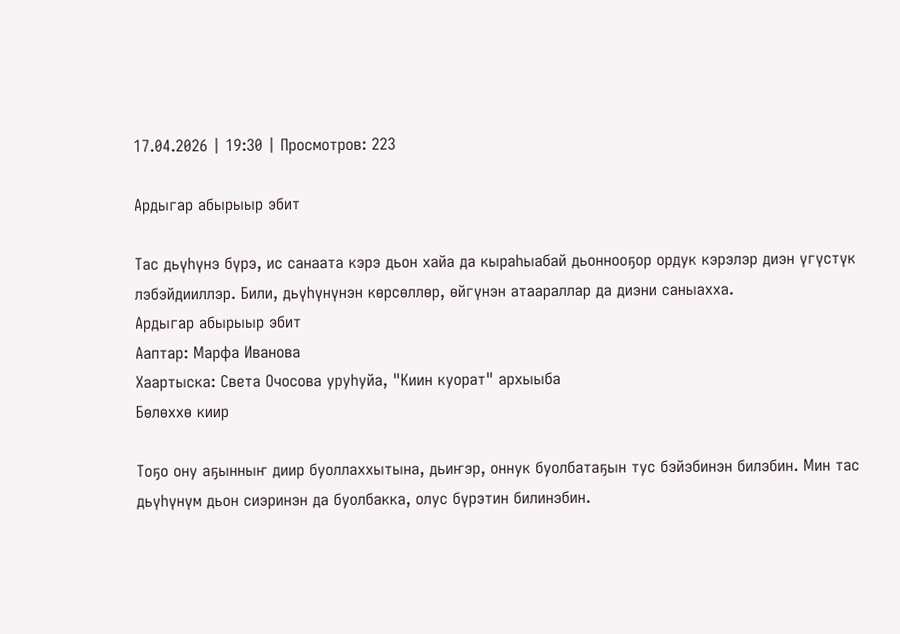17.04.2026 | 19:30 | Просмотров: 223

Ардыгар абырыыр эбит

Тас дьүһүнэ бүрэ, ис санаата кэрэ дьон хайа да кыраһыабай дьоннооҕор ордук кэрэлэр диэн үгүстүк лэбэйдииллэр. Били, дьүһүнүнэн көрсөллөр, өйгүнэн атаараллар да диэни саныахха.
Ардыгар абырыыр эбит
Ааптар: Марфа Иванова
Хаартыска: Света Очосова уруһуйа, "Киин куорат" архыыба
Бөлөххө киир

Тоҕо ону аҕынныҥ диир буоллаххытына, дьиҥэр, оннук буолбатаҕын тус бэйэбинэн билэбин. Мин тас дьүһүнүм дьон сиэринэн да буолбакка, олус бүрэтин билинэбин.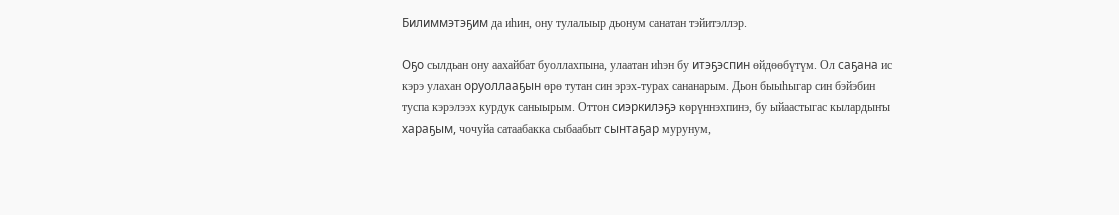Билиммэтэҕим да иһин, ону тулалыыр дьонум санатан тэйитэллэр.

Оҕо сылдьан ону аахайбат буоллахпына, улаатан иһэн бу итэҕэспин өйдөөбүтүм. Ол саҕана ис кэрэ улахан оруоллааҕын өрө тутан син эрэх-турах сананарым. Дьон быыһыгар син бэйэбин туспа кэрэлээх курдук саныырым. Оттон сиэркилэҕэ көрүннэхпинэ, бу ыйаастыгас кылардыҥы хараҕым, чочуйа сатаабакка сыбаабыт сынтаҕар мурунум,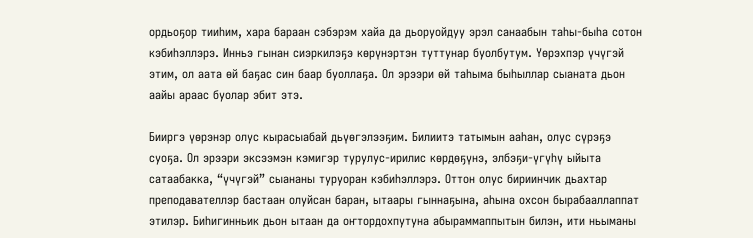ордьоҕор тииһим, хара бараан сэбэрэм хайа да дьоруойдуу эрэл санаабын таһы-быһа сотон кэбиһэллэрэ. Инньэ гынан сиэркилэҕэ көрүнэртэн туттунар буолбутум. Үөрэхпэр үчүгэй этим, ол аата өй баҕас син баар буоллаҕа. Ол эрээри өй таһыма быһыллар сыаната дьон аайы араас буолар эбит этэ.

Бииргэ үөрэнэр олус кырасыабай дьүөгэлээҕим. Билиитэ татымын ааһан, олус сүрэҕэ суоҕа. Ол эрээри эксээмэн кэмигэр турулус-ирилис көрдөҕүнэ, элбэҕи-үгүһү ыйыта сатаабакка, “үчүгэй” сыананы туруоран кэбиһэллэрэ. Оттон олус бириинчик дьахтар преподавателлэр бастаан олуйсан баран, ытаары гыннаҕына, аһына охсон бырабааллаппат этилэр. Биһигинньик дьон ытаан да оҥтордохпутуна абыраммаппытын билэн, ити ньыманы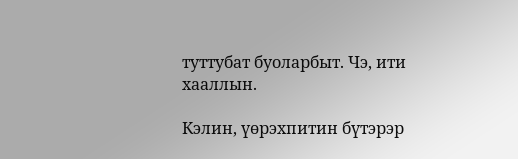туттубат буоларбыт. Чэ, ити хааллын.

Кэлин, үөрэхпитин бүтэрэр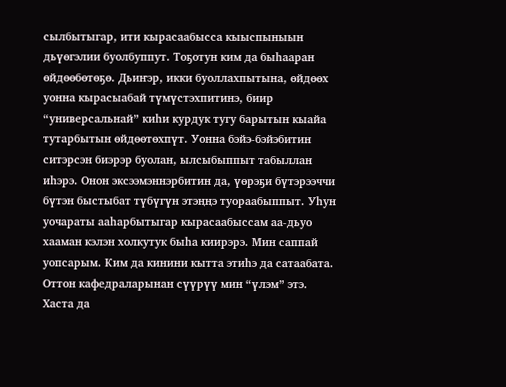сылбытыгар, ити кырасаабысса кыыспыныын дьүөгэлии буолбуппут. Тоҕотун ким да быһааран өйдөөбөтөҕө. Дьиҥэр, икки буоллахпытына, өйдөөх уонна кырасыабай түмүстэхпитинэ, биир “универсальнай” киһи курдук тугу барытын кыайа тутарбытын өйдөөтөхпүт. Уонна бэйэ-бэйэбитин ситэрсэн биэрэр буолан, ылсыбыппыт табыллан иһэрэ. Онон эксээмэннэрбитин да, үөрэҕи бүтэрээччи бүтэн быстыбат түбүгүн этэңңэ туораабыппыт. Уһун уочараты ааһарбытыгар кырасаабыссам аа-дьуо хааман кэлэн холкутук быһа киирэрэ. Мин саппай уопсарым. Ким да кинини кытта этиһэ да сатаабата. Оттон кафедраларынан сүүрүү мин “үлэм” этэ. Хаста да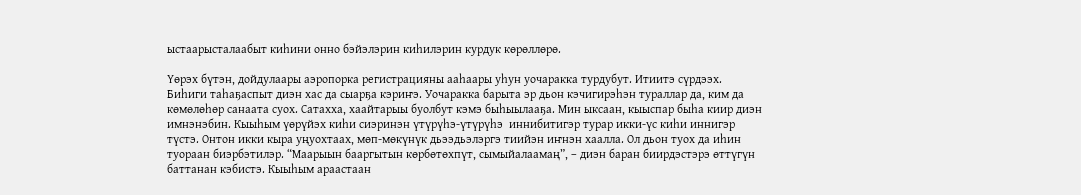ыстаарысталаабыт киһини онно бэйэлэрин киһилэрин курдук көрөллөрө.

Үөрэх бүтэн, дойдулаары аэропорка регистрацияны ааһаары уһун уочаракка турдубут. Итиитэ сүрдээх. Биһиги таһаҕаспыт диэн хас да сыарҕа кэриҥэ. Уочаракка барыта эр дьон кэчигирэһэн тураллар да, ким да көмөлөһөр санаата суох. Сатахха, хаайтарыы буолбут кэмэ быһыылааҕа. Мин ыксаан, кыыспар быһа киир диэн имнэнэбин. Кыыһым үөрүйэх киһи сиэринэн үтүрүһэ-үтүрүһэ  иннибитигэр турар икки-үс киһи иннигэр түстэ. Онтон икки кыра уңуохтаах, мөп-мөкүнүк дьээдьэлэргэ тиийэн иҥнэн хаалла. Ол дьон туох да иһин туораан биэрбэтилэр. “Маарыын бааргытын көрбөтөхпүт, сымыйалаамаң”, – диэн баран биирдэстэрэ өттүгүн баттанан кэбистэ. Кыыһым араастаан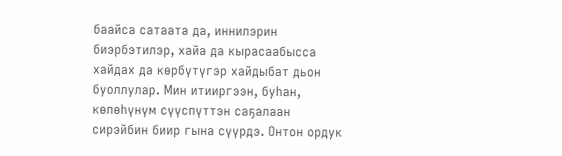баайса сатаата да, иннилэрин биэрбэтилэр, хайа да кырасаабысса хайдах да көрбүтүгэр хайдыбат дьон буоллулар. Мин итииргээн, буһан, көлөһүнүм сүүспүттэн саҕалаан сирэйбин биир гына сүүрдэ. Онтон ордук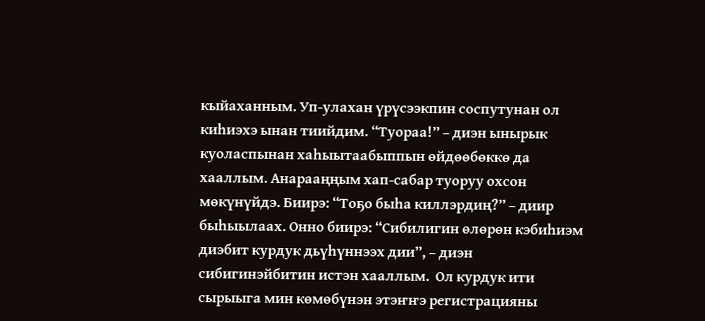кыйаханным. Уп-улахан үрүсээкпин соспутунан ол киһиэхэ ынан тиийдим. “Туораа!” – диэн ынырык куоласпынан хаһыытаабыппын өйдөөбөккө да хааллым. Анарааңңым хап-сабар туоруу охсон мөкүнүйдэ. Биирэ: “Тоҕо быһа киллэрдиң?” – диир быһыылаах. Онно биирэ: “Сибилигин өлөрөн кэбиһиэм диэбит курдук дьүһүннээх дии”, – диэн сибигинэйбитин истэн хааллым.  Ол курдук ити сырыыга мин көмөбүнэн этэҥҥэ регистрацияны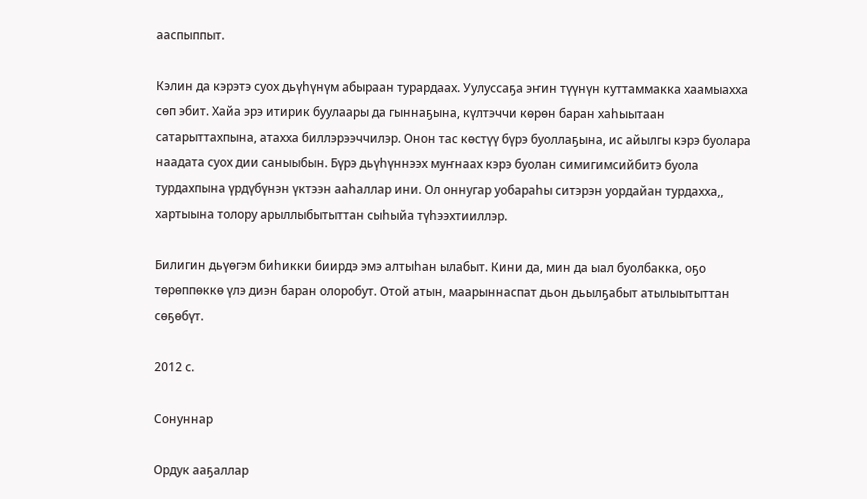ааспыппыт.

Кэлин да кэрэтэ суох дьүһүнүм абыраан турардаах. Уулуссаҕа эҥин түүнүн куттаммакка хаамыахха сөп эбит. Хайа эрэ итирик буулаары да гыннаҕына, күлтэччи көрөн баран хаһыытаан сатарыттахпына, атахха биллэрээччилэр. Онон тас көстүү бүрэ буоллаҕына, ис айылгы кэрэ буолара наадата суох дии саныыбын. Бүрэ дьүһүннээх муҥнаах кэрэ буолан симигимсийбитэ буола турдахпына үрдүбүнэн үктээн ааһаллар ини. Ол оннугар уобараһы ситэрэн уордайан турдахха,, хартыына толору арыллыбытыттан сыһыйа түһээхтииллэр.

Билигин дьүөгэм биһикки биирдэ эмэ алтыһан ылабыт. Кини да, мин да ыал буолбакка, оҕо төрөппөккө үлэ диэн баран олоробут. Отой атын, маарыннаспат дьон дьылҕабыт атылыытыттан сөҕөбүт.

2012 с.

Сонуннар

Ордук ааҕаллар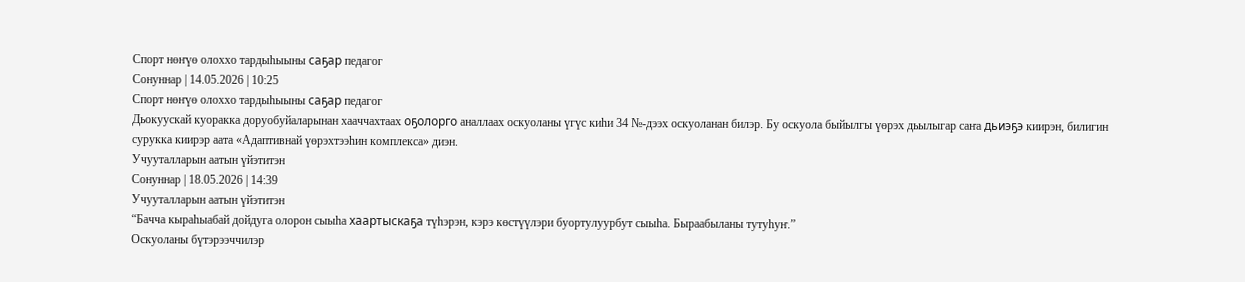Спорт нөҥүө олоххо тардыһыыны саҕар педагог
Сонуннар | 14.05.2026 | 10:25
Спорт нөҥүө олоххо тардыһыыны саҕар педагог
Дьокуускай куоракка доруобуйаларынан хааччахтаах оҕолорго аналлаах оскуоланы үгүс киһи 34 №-дээх оскуоланан билэр. Бу оскуола быйылгы үөрэх дьылыгар саҥа дьиэҕэ киирэн, билигин сурукка киирэр аата «Адаптивнай үөрэхтээһин комплекса» диэн.
Учууталларын аатын үйэтитэн
Сонуннар | 18.05.2026 | 14:39
Учууталларын аатын үйэтитэн
“Бачча кыраһыабай дойдуга олорон сыыһа хаартыскаҕа түһэрэн, кэрэ көстүүлэри буортулуурбут сыыһа. Быраабыланы тутуһуҥ.”
Оскуоланы бүтэрээччилэр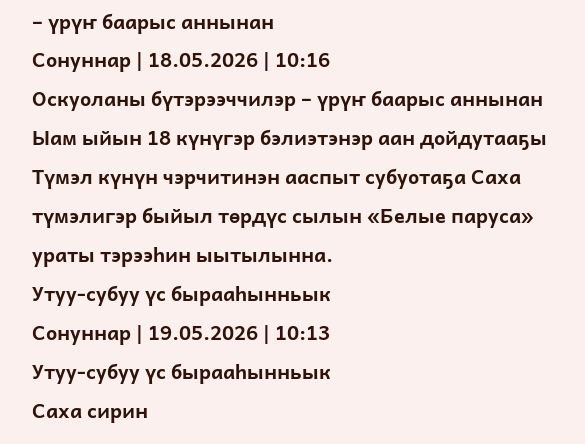– үрүҥ баарыс аннынан
Сонуннар | 18.05.2026 | 10:16
Оскуоланы бүтэрээччилэр – үрүҥ баарыс аннынан
Ыам ыйын 18 күнүгэр бэлиэтэнэр аан дойдутааҕы Түмэл күнүн чэрчитинэн ааспыт субуотаҕа Саха түмэлигэр быйыл төрдүс сылын «Белые паруса» ураты тэрээһин ыытылынна.
Утуу-субуу үс бырааһынньык
Сонуннар | 19.05.2026 | 10:13
Утуу-субуу үс бырааһынньык
Саха сирин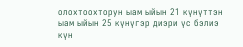олохтоохторун ыам ыйын 21 күнүттэн ыам ыйын 25 күнүгэр диэри үс бэлиэ күн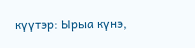күүтэр: Ырыа күнэ,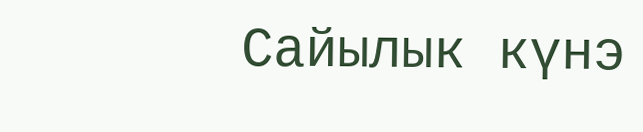Сайылык күнэ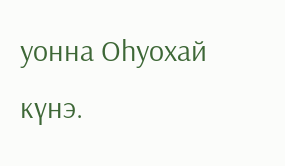уонна Оһуохай күнэ.